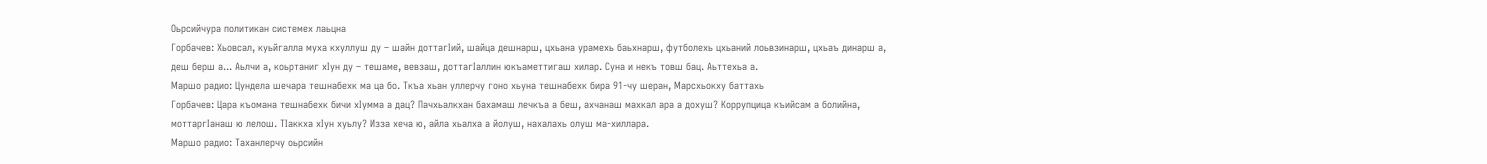Оьрсийчура политикан системех лаьцна
Горбачев: Хьовсал, куьйгалла муха кхуллуш ду – шайн доттагIий, шайца дешнарш, цхьана урамехь баьхнарш, футболехь цхьаний лоьвзинарш, цхьаъ динарш а, деш берш а... Аьлчи а, коьртаниг хIун ду – тешаме, вевзаш, доттагIаллин юкъаметтигаш хилар. Суна и некъ товш бац. Аьттехьа а.
Маршо радио: Цундела шечара тешнабехк ма ца бо. Ткъа хьан уллерчу гоно хьуна тешнабехк бира 91-чу шеран, Марсхьокху баттахь
Горбачев: Цара къомана тешнабехк бичи хIумма а дац? Пачхьалкхан бахамаш лечкъа а беш, ахчанаш махкал ара а дохуш? Коррупцица къийсам а болийна, моттаргIанаш ю лелош. ТIаккха хIун хуьлу? Изза хеча ю, айла хьалха а йолуш, нахалахь олуш ма-хиллара.
Маршо радио: Таханлерчу оьрсийн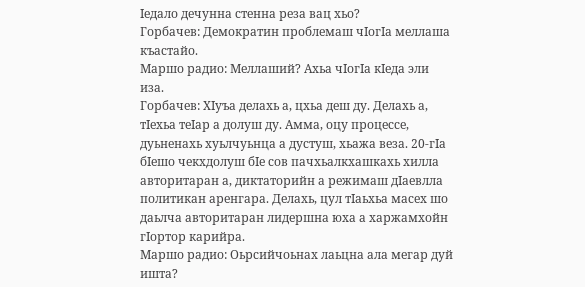Iедало дечунна стенна реза вац хьо?
Горбачев: Демократин проблемаш чIогIа меллаша къастайо.
Маршо радио: Меллаший? Ахьа чIогIа кIеда эли иза.
Горбачев: ХIуъа делахь а, цхьа деш ду. Делахь а, тIехьа теIар а долуш ду. Амма, оцу процессе, дуьненахь хуьлчуьнца а дустуш, хьажа веза. 20-гIа бIешо чекхдолуш бIе сов пачхьалкхашкахь хилла авторитаран а, диктаторийн а режимаш дIаевлла политикан аренгара. Делахь, цул тIаьхьа масех шо даьлча авторитаран лидершна юха а харжамхойн гIортор карийра.
Маршо радио: Оьрсийчоьнах лаьцна ала мегар дуй ишта?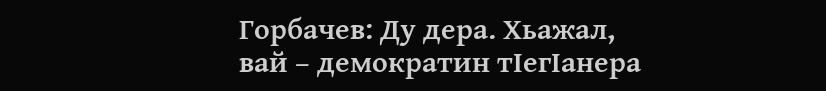Горбачев: Ду дера. Хьажал, вай – демократин тIегIанера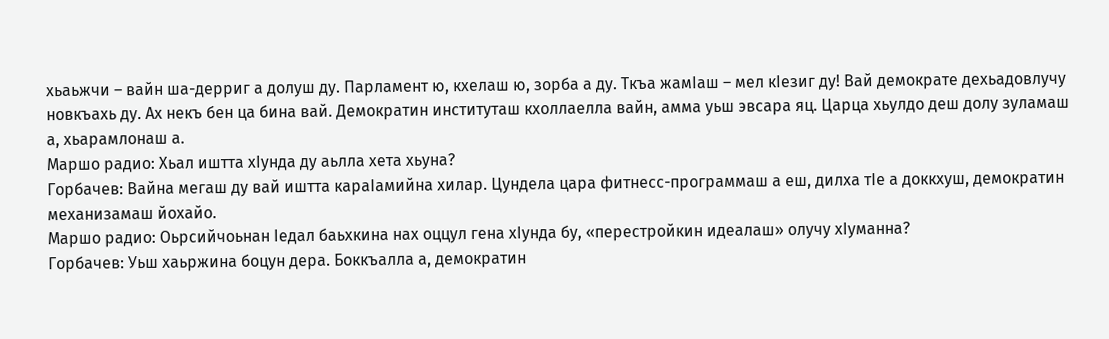хьаьжчи – вайн ша-дерриг а долуш ду. Парламент ю, кхелаш ю, зорба а ду. Ткъа жамIаш – мел кIезиг ду! Вай демократе дехьадовлучу новкъахь ду. Ах некъ бен ца бина вай. Демократин институташ кхоллаелла вайн, амма уьш эвсара яц. Царца хьулдо деш долу зуламаш а, хьарамлонаш а.
Маршо радио: Хьал иштта хIунда ду аьлла хета хьуна?
Горбачев: Вайна мегаш ду вай иштта караIамийна хилар. Цундела цара фитнесс-программаш а еш, дилха тIе а доккхуш, демократин механизамаш йохайо.
Маршо радио: Оьрсийчоьнан Iедал баьхкина нах оццул гена хIунда бу, «перестройкин идеалаш» олучу хIуманна?
Горбачев: Уьш хаьржина боцун дера. Боккъалла а, демократин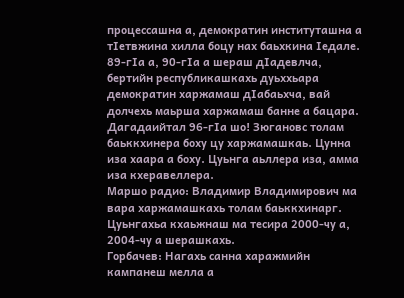процессашна а, демократин институташна а тIетвжина хилла боцу нах баьхкина Iедале. 89-гIа а, 90-гIа а шераш дIадевлча, бертийн республикашкахь дуьххьара демократин харжамаш дIабаьхча, вай долчехь маьрша харжамаш банне а бацара. Дагадаийтал 96-гIа шо! Зюгановс толам баьккхинера боху цу харжамашкаь. Цунна иза хаара а боху. Цуьнга аьллера иза, амма иза кхеравеллера.
Маршо радио: Владимир Владимирович ма вара харжамашкахь толам баьккхинарг. Цуьнгахьа кхаьжнаш ма тесира 2000-чу а, 2004-чу а шерашкахь.
Горбачев: Нагахь санна харажмийн кампанеш мелла а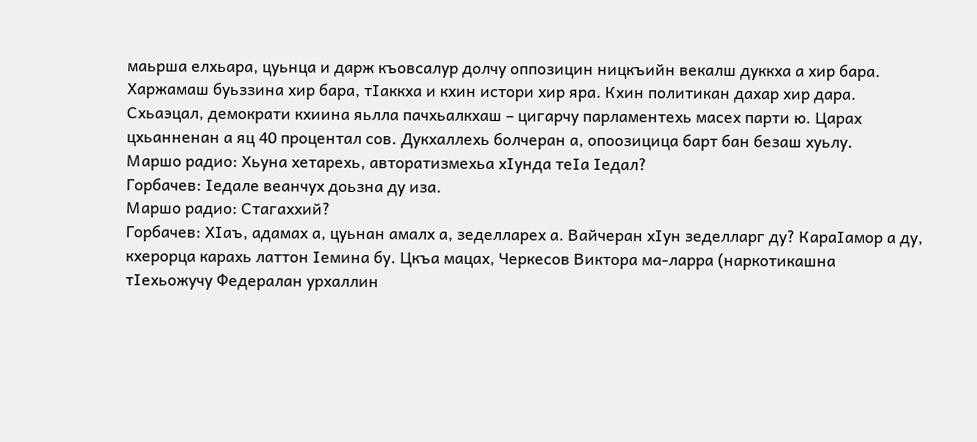маьрша елхьара, цуьнца и дарж къовсалур долчу оппозицин ницкъийн векалш дуккха а хир бара.
Харжамаш буьззина хир бара, тIаккха и кхин истори хир яра. Кхин политикан дахар хир дара. Схьаэцал, демократи кхиина яьлла пачхьалкхаш – цигарчу парламентехь масех парти ю. Царах цхьанненан а яц 40 процентал сов. Дукхаллехь болчеран а, опоозицица барт бан безаш хуьлу.
Маршо радио: Хьуна хетарехь, авторатизмехьа хIунда теIа Iедал?
Горбачев: Iедале веанчух доьзна ду иза.
Маршо радио: Стагаххий?
Горбачев: ХIаъ, адамах а, цуьнан амалх а, зеделларех а. Вайчеран хIун зеделларг ду? КараIамор а ду, кхерорца карахь латтон Iемина бу. Цкъа мацах, Черкесов Виктора ма-ларра (наркотикашна тIехьожучу Федералан урхаллин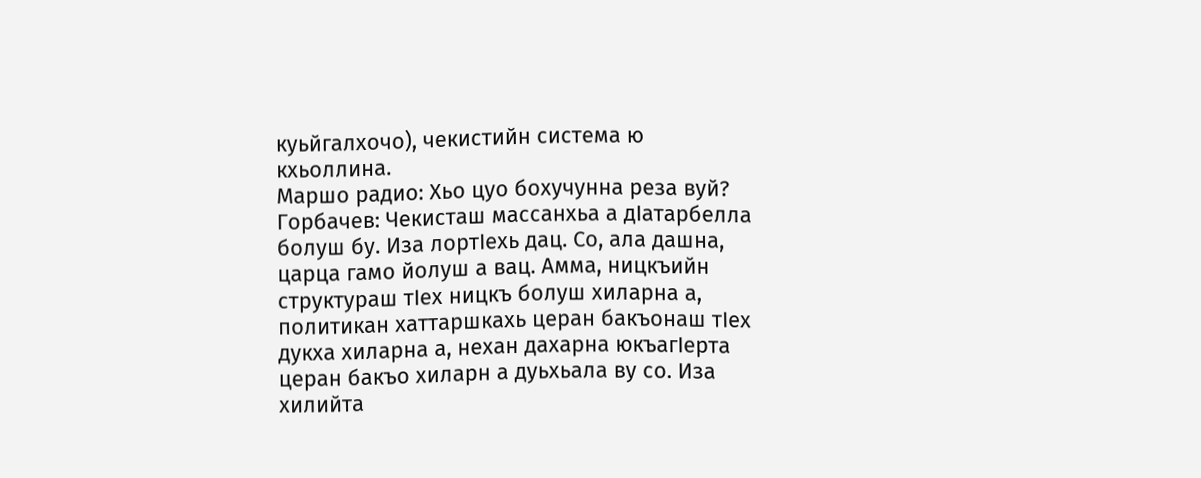куьйгалхочо), чекистийн система ю кхьоллина.
Маршо радио: Хьо цуо бохучунна реза вуй?
Горбачев: Чекисташ массанхьа а дIатарбелла болуш бу. Иза лортIехь дац. Со, ала дашна, царца гамо йолуш а вац. Амма, ницкъийн структураш тIех ницкъ болуш хиларна а, политикан хаттаршкахь церан бакъонаш тIех дукха хиларна а, нехан дахарна юкъагIерта церан бакъо хиларн а дуьхьала ву со. Иза хилийта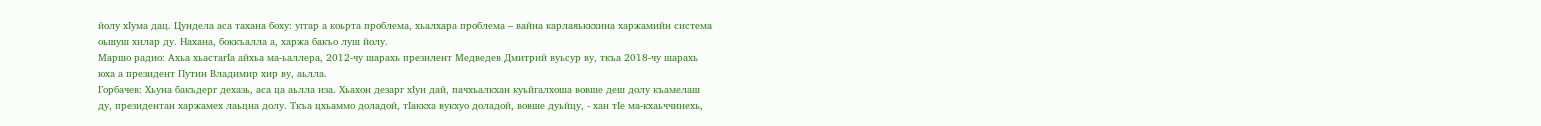йолу хIума дац. Цундела аса тахана боху: уггар а коьрта проблема, хьалхара проблема – вайна карлаяьккхина харжамийн система оьшуш хилар ду. Нахана, боккъалла а, харжа бакъо луш йолу.
Маршо радио: Ахьа хьастагIа айхьа ма-ьаллера, 2012-чу шарахь презилент Медведев Дмитрий вуьсур ву, ткъа 2018-чу шарахь юха а президент Путин Владимир хир ву, аьлла.
Горбачев: Хьуна бакъдерг дехазь, аса ца аьлла иза. Хьахон дезарг хIун дай, пачхьалкхан куьйгалхоша вовше деш долу къамелаш ду, президентан харжамех лаьцна долу. Ткъа цхьаммо доладой, тIаккха вукхуо доладой, вовше дуьйцу, - хан тIе ма-кхаьччинехь,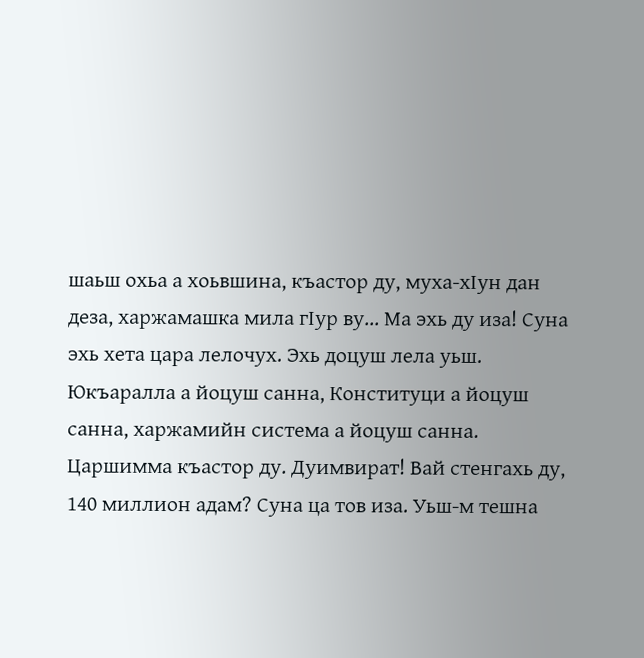шаьш охьа а хоьвшина, къастор ду, муха-хIун дан деза, харжамашка мила гIур ву... Ма эхь ду иза! Суна эхь хета цара лелочух. Эхь доцуш лела уьш. Юкъаралла а йоцуш санна, Конституци а йоцуш санна, харжамийн система а йоцуш санна. Царшимма къастор ду. Дуимвират! Вай стенгахь ду, 140 миллион адам? Суна ца тов иза. Уьш-м тешна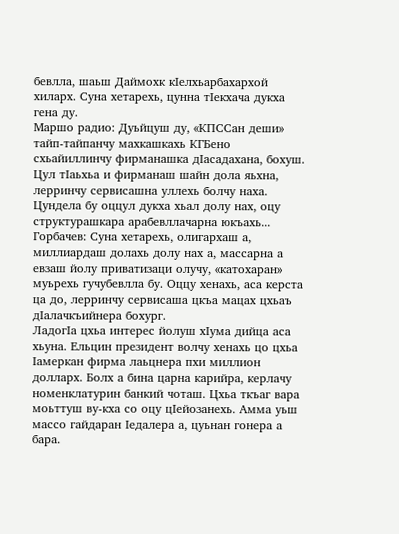бевлла, шаьш Даймохк кIелхьарбахархой хиларх. Суна хетарехь, цунна тIекхача дукха гена ду.
Маршо радио: Дуьйцуш ду, «КПССан деши» тайп-тайпанчу махкашкахь КГБено схьайиллинчу фирманашка дIасадахана, бохуш. Цул тIаьхьа и фирманаш шайн дола яьхна, лерринчу сервисашна уллехь болчу наха. Цундела бу оццул дукха хьал долу нах, оцу структурашкара арабевллачарна юкъахь...
Горбачев: Суна хетарехь, олигархаш а, миллиардаш долахь долу нах а, массарна а евзаш йолу приватизаци олучу, «катохаран» муьрехь гучубевлла бу. Оццу хенахь, аса керста ца до, лерринчу сервисаша цкъа мацах цхьаъ дIалачкъийнера бохург.
ЛадогIа цхьа интерес йолуш хIума дийца аса хьуна. Ельцин президент волчу хенахь цо цхьа Iамеркан фирма лаьцнера пхи миллион долларх. Болх а бина царна карийра, керлачу номенклатурин банкий чоташ. Цхьа ткъаг вара моьттуш ву-кха со оцу цIейозанехь. Амма уьш массо гайдаран Iедалера а, цуьнан гонера а бара.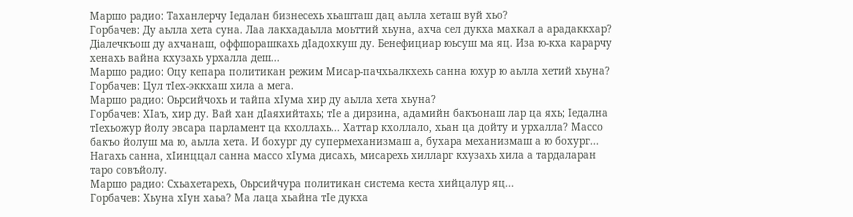Маршо радио: Таханлерчу Iедалан бизнесехь хьашташ дац аьлла хеташ вуй хьо?
Горбачев: Ду аьлла хета суна. Лаа лакхадаьлла моьттий хьуна, ахча сел дукха махкал а арадаккхар? Дiалечкъош ду ахчанаш, оффшорашкахь дIадохкуш ду. Бенефициар юьсуш ма яц. Иза ю-кха карарчу хенахь вайна кхузахь урхалла деш...
Маршо радио: Оцу кепара политикан режим Мисар-пачхьалкхехь санна юхур ю аьлла хетий хьуна?
Горбачев: Цул тIех-эккхаш хила а мега.
Маршо радио: Оьрсийчохь и тайпа хIума хир ду аьлла хета хьуна?
Горбачев: ХIаъ, хир ду. Вай хан дIаяхийтахь; тIе а дирзина, адамийн бакъонаш лар ца яхь; Iедална тIехьожур йолу эвсара парламент ца кхоллахь... Хаттар кхоллало, хьан ца дойту и урхалла? Массо бакъо йолуш ма ю, аьлла хета. И бохург ду супермеханизмаш а, бухара механизмаш а ю бохург... Нагахь санна, хIинццал санна массо хIума дисахь, мисарехь хилларг кхузахь хила а тардаларан таро совъйолу.
Маршо радио: Схьахетарехь, Оьрсийчура политикан система кеста хийцалур яц...
Горбачев: Хьуна хIун хаьа? Ма лаца хьайна тIе дукха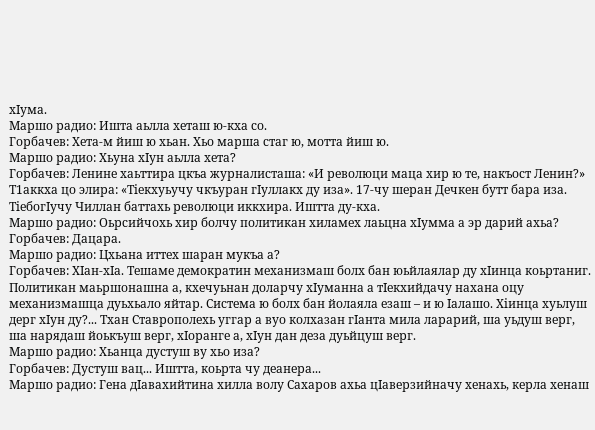хIума.
Маршо радио: Ишта аьлла хеташ ю-кха со.
Горбачев: Хета-м йиш ю хьан. Хьо марша стаг ю, мотта йиш ю.
Маршо радио: Хьуна хIун аьлла хета?
Горбачев: Ленине хаьттира цкъа журналисташа: «И революци маца хир ю те, накъост Ленин?» Т1аккха цо элира: «Тiекхуьучу чкъуран гIуллакх ду иза». 17-чу шеран Дечкен бутт бара иза. ТiебогIучу Чиллан баттахь революци иккхира. Иштта ду-кха.
Маршо радио: Оьрсийчохь хир болчу политикан хиламех лаьцна хIумма а эр дарий ахьа?
Горбачев: Дацара.
Маршо радио: Цхьана иттех шаран мукъа а?
Горбачев: ХIан-хIа. Тешаме демократин механизмаш болх бан юьйлаялар ду хIинца коьртаниг. Политикан маьршонашна а, кхечуьнан доларчу хIуманна а тIекхийдачу нахана оцу механизмашца дуьхьало яйтар. Система ю болх бан йолаяла езаш – и ю Iалашо. Хiинца хуьлуш дерг хIун ду?... Тхан Ставрополехь уггар а вуо колхазан гIанта мила ларарий, ша уьдуш верг, ша нарядаш йоькъуш верг, хIоранге а, хIун дан деза дуьйцуш верг.
Маршо радио: Хьанца дустуш ву хьо иза?
Горбачев: Дустуш вац... Иштта, коьрта чу деанера...
Маршо радио: Гена дIавахийтина хилла волу Сахаров ахьа цIаверзийначу хенахь, керла хенаш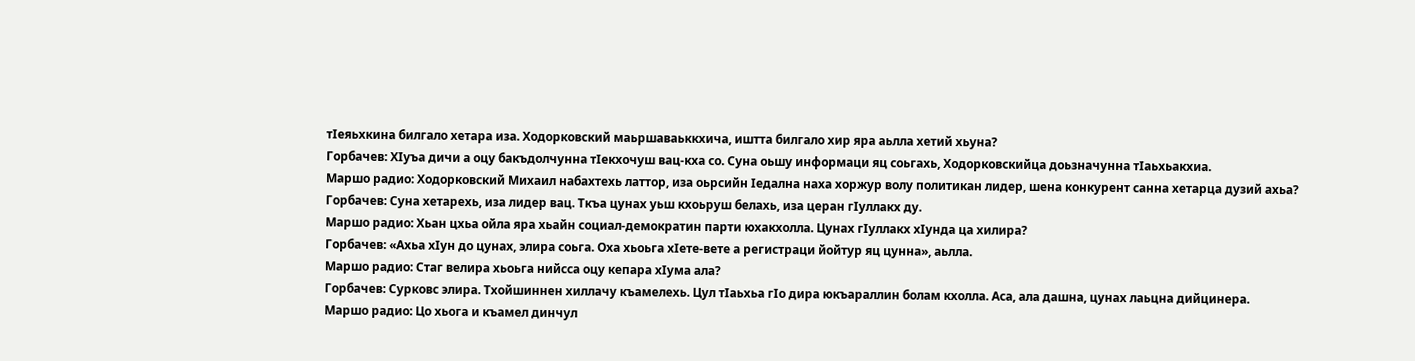тIеяьхкина билгало хетара иза. Ходорковский маьршаваьккхича, иштта билгало хир яра аьлла хетий хьуна?
Горбачев: ХIуъа дичи а оцу бакъдолчунна тIекхочуш вац-кха со. Суна оьшу информаци яц соьгахь, Ходорковскийца доьзначунна тIаьхьакхиа.
Маршо радио: Ходорковский Михаил набахтехь латтор, иза оьрсийн Iедална наха хоржур волу политикан лидер, шена конкурент санна хетарца дузий ахьа?
Горбачев: Суна хетарехь, иза лидер вац. Ткъа цунах уьш кхоьруш белахь, иза церан гIуллакх ду.
Маршо радио: Хьан цхьа ойла яра хьайн социал-демократин парти юхакхолла. Цунах гIуллакх хIунда ца хилира?
Горбачев: «Ахьа хIун до цунах, элира соьга. Оха хьоьга хIете-вете а регистраци йойтур яц цунна», аьлла.
Маршо радио: Стаг велира хьоьга нийсса оцу кепара хIума ала?
Горбачев: Сурковс элира. Тхойшиннен хиллачу къамелехь. Цул тIаьхьа гIо дира юкъараллин болам кхолла. Аса, ала дашна, цунах лаьцна дийцинера.
Маршо радио: Цо хьога и къамел динчул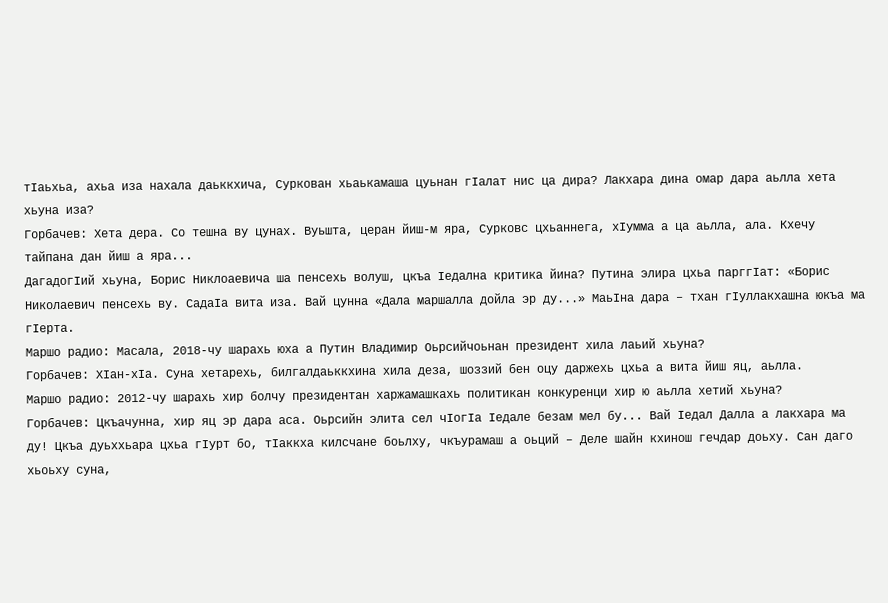тIаьхьа, ахьа иза нахала даьккхича, Суркован хьаькамаша цуьнан гIалат нис ца дира? Лакхара дина омар дара аьлла хета хьуна иза?
Горбачев: Хета дера. Со тешна ву цунах. Вуьшта, церан йиш-м яра, Сурковс цхьаннега, хIумма а ца аьлла, ала. Кхечу тайпана дан йиш а яра...
ДагадогIий хьуна, Борис Никлоаевича ша пенсехь волуш, цкъа Iедална критика йина? Путина элира цхьа парггIат: «Борис Николаевич пенсехь ву. СадаIа вита иза. Вай цунна «Дала маршалла дойла эр ду...» МаьIна дара – тхан гIуллакхашна юкъа ма гIерта.
Маршо радио: Масала, 2018-чу шарахь юха а Путин Владимир Оьрсийчоьнан президент хила лаьий хьуна?
Горбачев: ХIан-хIа. Суна хетарехь, билгалдаьккхина хила деза, шоззий бен оцу даржехь цхьа а вита йиш яц, аьлла.
Маршо радио: 2012-чу шарахь хир болчу президентан харжамашкахь политикан конкуренци хир ю аьлла хетий хьуна?
Горбачев: Цкъачунна, хир яц эр дара аса. Оьрсийн элита сел чIогIа Iедале безам мел бу... Вай Iедал Далла а лакхара ма ду! Цкъа дуьххьара цхьа гIурт бо, тIаккха килсчане боьлху, чкъурамаш а оьций – Деле шайн кхинош гечдар доьху. Сан даго хьоьху суна,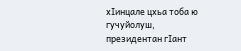хIинцале цхьа тоба ю гучуйолуш, президентан гIант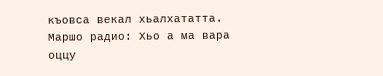къовса векал хьалхататта.
Маршо радио: Хьо а ма вара оццу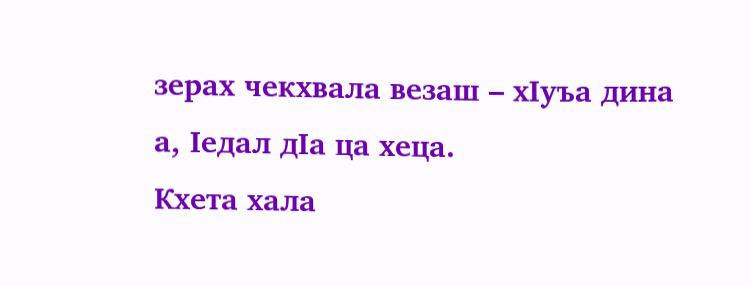зерах чекхвала везаш – хIуъа дина а, Iедал дIа ца хеца.
Кхета хала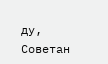ду, Советан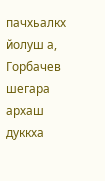пачхьалкх йолуш а, Горбачев шегара архаш дуккха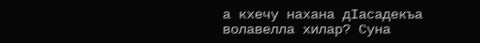а кхечу нахана дIасадекъа волавелла хилар? Суна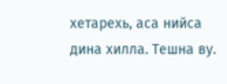хетарехь, аса нийса дина хилла. Тешна ву.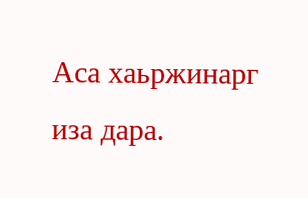Аса хаьржинарг иза дара.